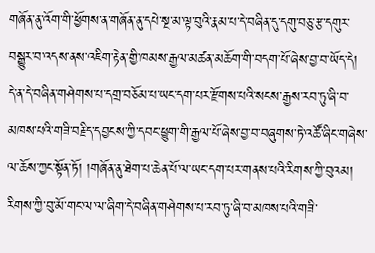གཞོན་ནུ་འོག་གི་ཕྱོགས་ན་གཞོན་ནུ་དཔེ་སྔ་མ་ལྟ་བུའི་རྣམ་པ་དེ་བཞིན་དུ་དགུ་བཅུ་རྩ་དགུར་བསྒྱུར་བ་འདས་ནས་འཇིག་རྟེན་གྱི་ཁམས་རྒྱལ་མཚན་མཆོག་གི་བདག་པོ་ཞེས་བྱ་བ་ཡོད་དེ། དེ་ན་དེ་བཞིན་གཤེགས་པ་དགྲ་བཅོམ་པ་ཡང་དག་པར་རྫོགས་པའི་སངས་རྒྱས་རབ་ཏུ་ཞི་བ་མཁས་པའི་གཟི་བརྗིད་དབྱངས་ཀྱི་དབང་ཕྱུག་གི་རྒྱལ་པོ་ཞེས་བྱ་བ་བཞུགས་ཏེ་འཚོ་ཞིང་གཞེས་ལ་ཆོས་ཀྱང་སྟོན་ཏོ། །གཞོན་ནུ་ཐེག་པ་ཆེན་པོ་ལ་ཡང་དག་པར་གནས་པའི་རིགས་ཀྱི་བུའམ། རིགས་ཀྱི་བུ་མོ་གང་ལ་ལ་ཞིག་དེ་བཞིན་གཤེགས་པ་རབ་ཏུ་ཞི་བ་མཁས་པའི་གཟི་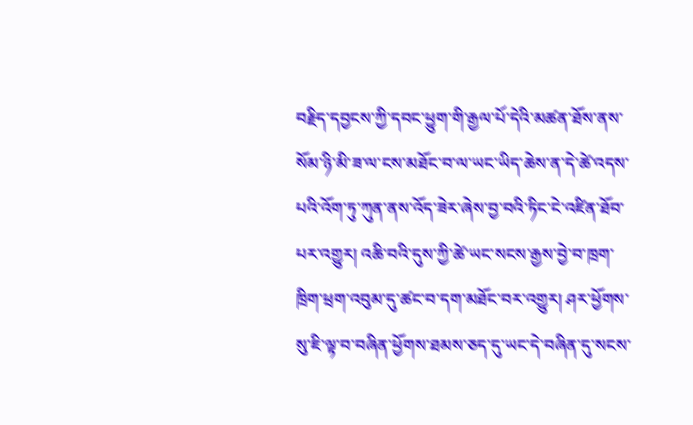བརྗིད་དབྱངས་ཀྱི་དབང་ཕྱུག་གི་རྒྱལ་པོ་དེའི་མཚན་ཐོས་ནས་སོམ་ཉི་མི་ཟ་ལ་ངས་མཐོང་བ་ལ་ཡང་ཡིད་ཆེས་ན་དེ་ཚེ་འདས་པའི་འོག་ཏུ་ཀུན་ནས་འོད་ཟེར་ཞེས་བྱ་བའི་ཏིང་ངེ་འཛིན་ཐོབ་པར་འགྱུར། འཆི་བའི་དུས་ཀྱི་ཚེ་ཡང་སངས་རྒྱས་བྱེ་བ་ཁྲག་ཁྲིག་ཕྲག་འབུམ་དུ་ཚང་བ་དག་མཐོང་བར་འགྱུར། ཤར་ཕྱོགས་སུ་ཇི་ལྟ་བ་བཞིན་ཕྱོགས་ཐམས་ཅད་དུ་ཡང་དེ་བཞིན་དུ་སངས་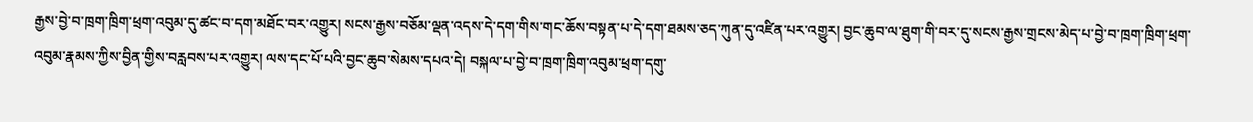རྒྱས་བྱེ་བ་ཁྲག་ཁྲིག་ཕྲག་འབུམ་དུ་ཚང་བ་དག་མཐོང་བར་འགྱུར། སངས་རྒྱས་བཅོམ་ལྡན་འདས་དེ་དག་གིས་གང་ཆོས་བསྟན་པ་དེ་དག་ཐམས་ཅད་ཀུན་དུ་འཛིན་པར་འགྱུར། བྱང་ཆུབ་ལ་ཐུག་གི་བར་དུ་སངས་རྒྱས་གྲངས་མེད་པ་བྱེ་བ་ཁྲག་ཁྲིག་ཕྲག་འབུམ་རྣམས་ཀྱིས་བྱིན་གྱིས་བརླབས་པར་འགྱུར། ལས་དང་པོ་པའི་བྱང་ཆུབ་སེམས་དཔའ་དེ། བསྐལ་པ་བྱེ་བ་ཁྲག་ཁྲིག་འབུམ་ཕྲག་དགུ་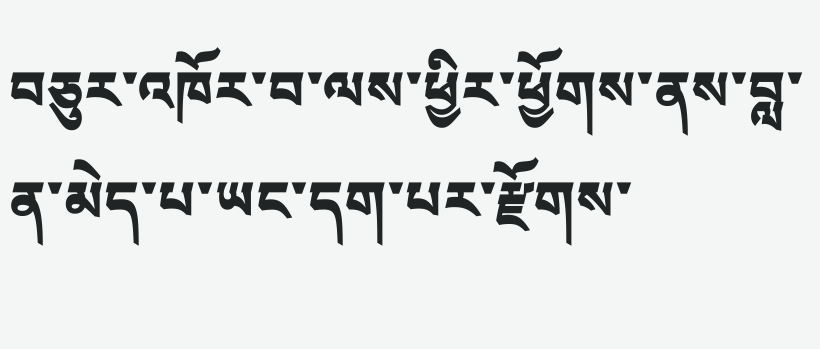བཅུར་འཁོར་བ་ལས་ཕྱིར་ཕྱོགས་ནས་བླ་ན་མེད་པ་ཡང་དག་པར་རྫོགས་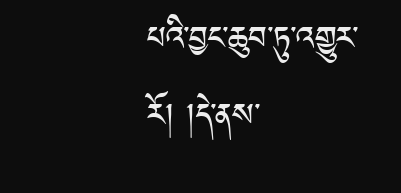པའི་བྱང་ཆུབ་ཏུ་འགྱུར་རོ། །དེ་ནས་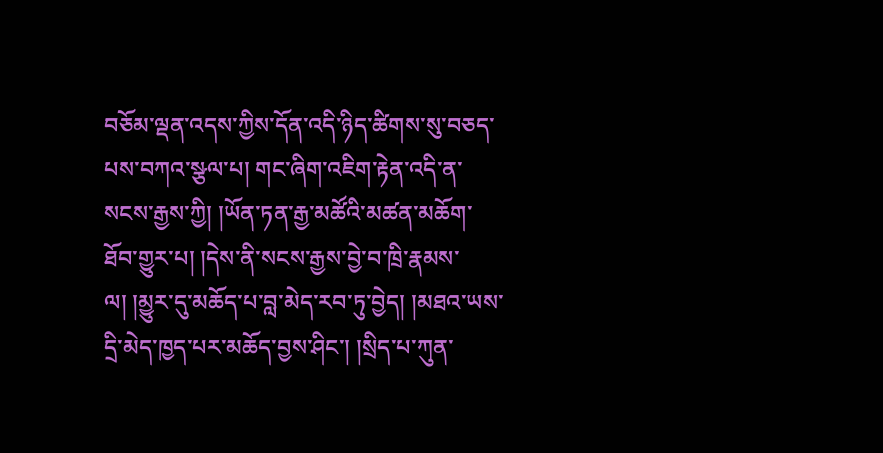བཅོམ་ལྡན་འདས་ཀྱིས་དོན་འདི་ཉིད་ཚིགས་སུ་བཅད་པས་བཀའ་སྩལ་པ། གང་ཞིག་འཇིག་རྟེན་འདི་ན་སངས་རྒྱས་ཀྱི། །ཡོན་ཏན་རྒྱ་མཚོའི་མཚན་མཆོག་ཐོབ་གྱུར་པ། །དེས་ནི་སངས་རྒྱས་བྱེ་བ་ཁྲི་རྣམས་ལ། །མྱུར་དུ་མཆོད་པ་བླ་མེད་རབ་ཏུ་བྱེད། །མཐའ་ཡས་དྲི་མེད་ཁྱད་པར་མཆོད་བྱས་ཤིང་། །སྲིད་པ་ཀུན་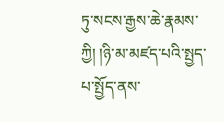ཏུ་སངས་རྒྱས་ཆེ་རྣམས་ཀྱི། །ཉི་མ་མཛད་པའི་སྤྱད་པ་སྤྱོད་ནས་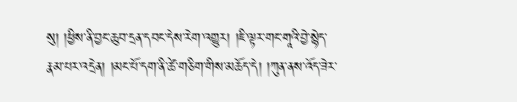སུ། །ཕྱིས་ནི་བྱང་ཆུབ་དྲན་དབང་དེས་རེག་འགྱུར། །ཇི་ལྟར་གང་གཱའི་བྱེ་སྙེད་རྣམ་པར་འདྲེན། །མང་པོ་དག་ནི་ཚེ་གཅིག་གིས་མཆོད་དེ། །ཀུན་ནས་འོད་ཟེར་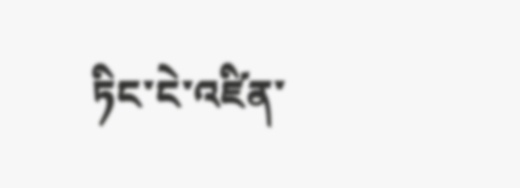ཏིང་ངེ་འཛིན་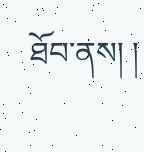ཐོབ་ནས། །